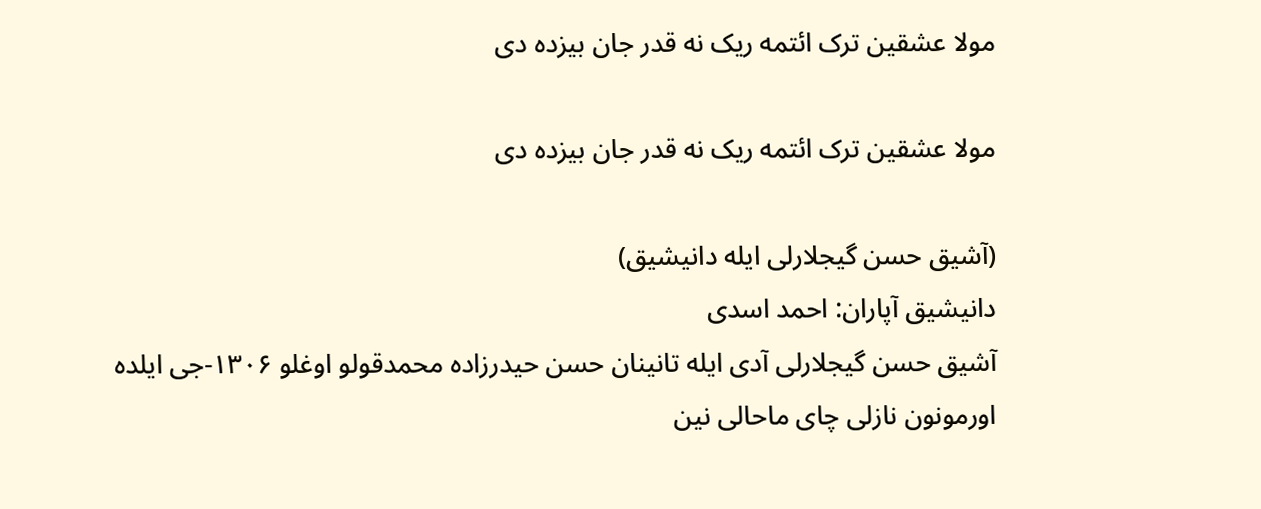مولا عشقین ترک ائتمه ریک نه قدر جان بیزده دی

مولا عشقین ترک ائتمه ریک نه قدر جان بیزده دی

(آشیق حسن گیجلارلی ایله دانیشیق)
دانیشیق آپاران: احمد اسدی
آشیق حسن گیجلارلی آدی ایله تانینان حسن حیدرزاده محمدقولو اوغلو ۱۳۰۶-جی ایلده اورمونون نازلی چای ماحالی نین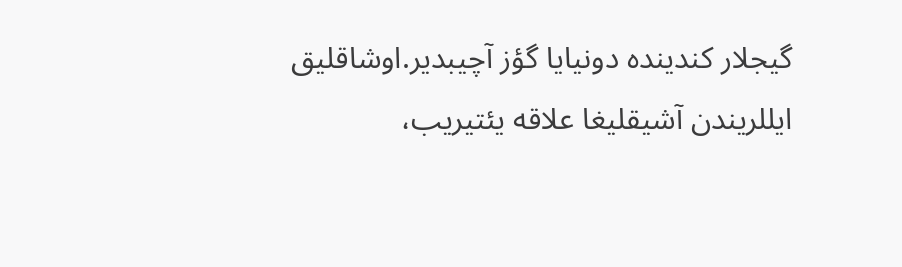گیجلار کندینده دونیایا گؤز آچیبدیر.اوشاقلیق ایللریندن آشیقلیغا علاقه یئتیریب،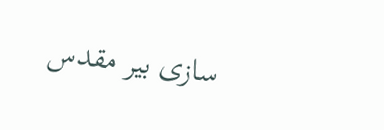سازی بیر مقدس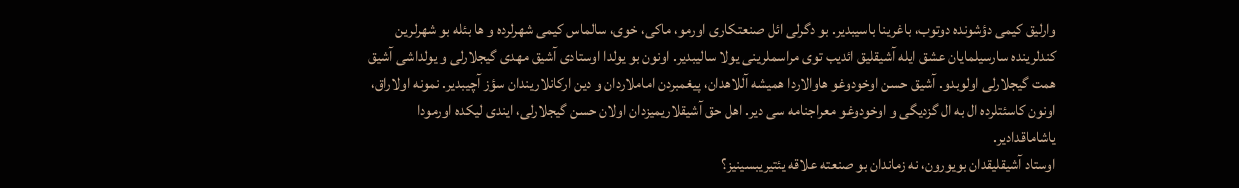وارلیق کیمی دؤشونده دوتوب، باغرینا باسیبدیر. بو دگرلی ائل صنعتکاری اورمو، ماکی، خوی، سالماس کیمی شهرلرده و ها بئله بو شهرلرین کندلرینده سارسیلمایان عشق ایله آشیقلیق ائدیب توی مراسملرینی یولا سالیبدیر. اونون بو یولدا اوستادی آشیق مهدی گیجلارلی و یولداشی آشیق همت گیجلارلی اولوبدو. آشیق حسن اوخودوغو هاوالاردا همیشه آللاهدان، پیغمبردن اماملاردان و دین ارکانلاریندان سؤز آچیبدیر. نمونه اولاراق، اونون کاسئتلرده ال به ال گزدیگی و اوخودوغو معراجنامه سی دیر. اهل حق آشیقلاریمیزدان اولان حسن گیجلارلی، ایندی لیکده اورمودا یاشاماقدادیر.
اوستاد آشیقلیقدان بویورون، نه زماندان بو صنعته علاقه یئتیریبسینیز؟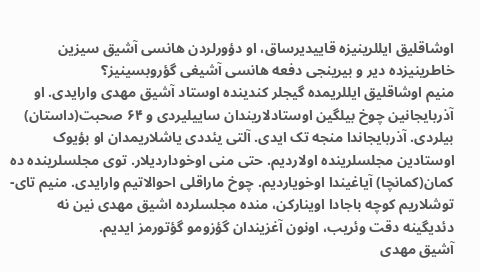اوشاقلیق ایللرینیزه قاییدیرساق، او دؤورلردن هانسی آشیق سیزین خاطرینیزده دیر و بیرینجی دفعه هانسی آشیغی گؤروبسینیز؟
منیم اوشاقلیق ایللریمده گیجلر کندینده اوستاد آشیق مهدی وارایدی. او آذربایجانین چوخ بیلگین اوستادلاریندان ساییلیردی و ۶۴ صحبت(داستان) بیلردی. آذربایجاندا منجه تک ایدی. آلتی یئددی یاشلاریمدان او بؤیوک اوستادین مجلسلرینده اولاردیم. حتی منی اوخوداردیلار. توی مجلسلرینده ده کمان(کمانچا) آیاغیندا اوخویاردیم. چوخ ماراقلی احوالاتیم وارایدی. منیم تای-توشلاریم کوچه باجادا اوینارکن، منده مجلسلرده اشیق مهدی نین نه دئدیگینه دقت وئریب، اونون آغزیندان گؤزومو گؤتورمز ایدیم.
آشیق مهدی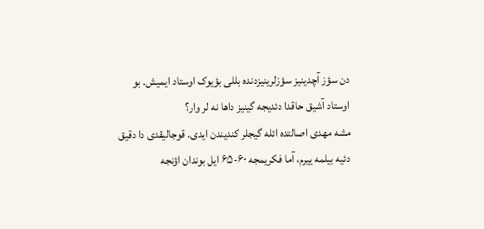دن سؤز آچدینیز سؤزلرینیزدنده بللی بؤیوک اوستاد ایمیش. بو اوستاد آشیق حاقدا دئدیجه گینیز داها نه لر وار؟
مشه مهدی اصالتده ائله گیجلر کندیندن ایدی. قوجالیقدی دا دقیق دئیه بیلمه ییرم، آما فکریمجه ۶۰-۶۵ ایل بوندان اؤنجه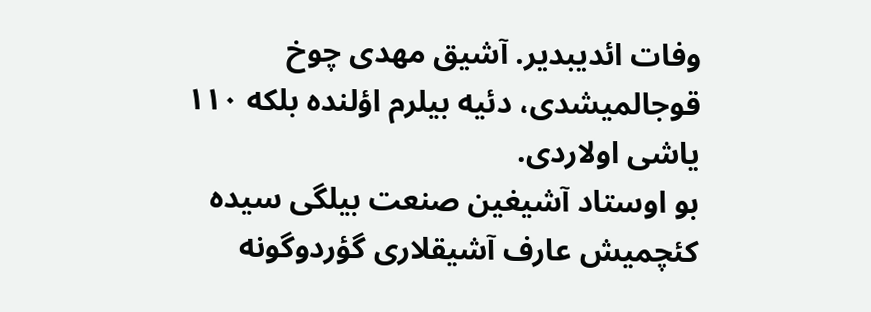وفات ائدیبدیر. آشیق مهدی چوخ قوجالمیشدی، دئیه بیلرم اؤلنده بلکه ۱۱۰ یاشی اولاردی.
بو اوستاد آشیغین صنعت بیلگی سیده کئچمیش عارف آشیقلاری گؤردوگونه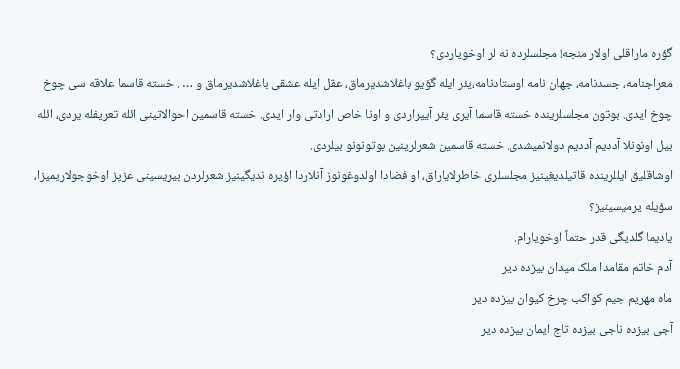گؤره ماراقلی اولار منجه! مجلسلرده نه لر اوخویاردی؟
معراجنامه، جسدنامه، جهان نامه اوستادنامه،یئر ایله گؤیو باغلاشدیرماق، عقل ایله عشقی باغلاشدیرماق و … . خسته قاسما علاقه سی چوخ چوخ ایدی. بوتون مجلسلرینده خسته قاسما آیری یئر آییراردی و اونا خاص ارادتی وار ایدی. خسته قاسمین احوالاتینی ائله تعریفله یردی، ائله بیل اونونلا آددیم آددیم دولانمیشدی. خسته قاسمین شعرلرینین بوتونونو بیلردی.
اوشاقلیق ایللرینده قاتیلدیغینیز مجلسلری خاطرلایاراق، او فضادا اولدوغونوز آنلاردا اؤیره ندیگینیز شعرلردن بیریسینی عزیز اوخوجولاریمیزا، سؤیله یرمیسینیز؟
یادیما گلدیگی قدر حتماً اوخویارام.
آدم خاتم مقامدا ملک میدان بیزده دیر
ماه مهریم جیم کواکب چرخ کیوان بیزده دیر
آجی بیزده ناجی بیزده تاج ایمان بیزده دیر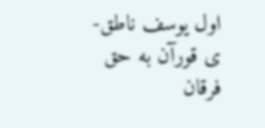اول یوسف ناطق-ی قورآن به حق فرقان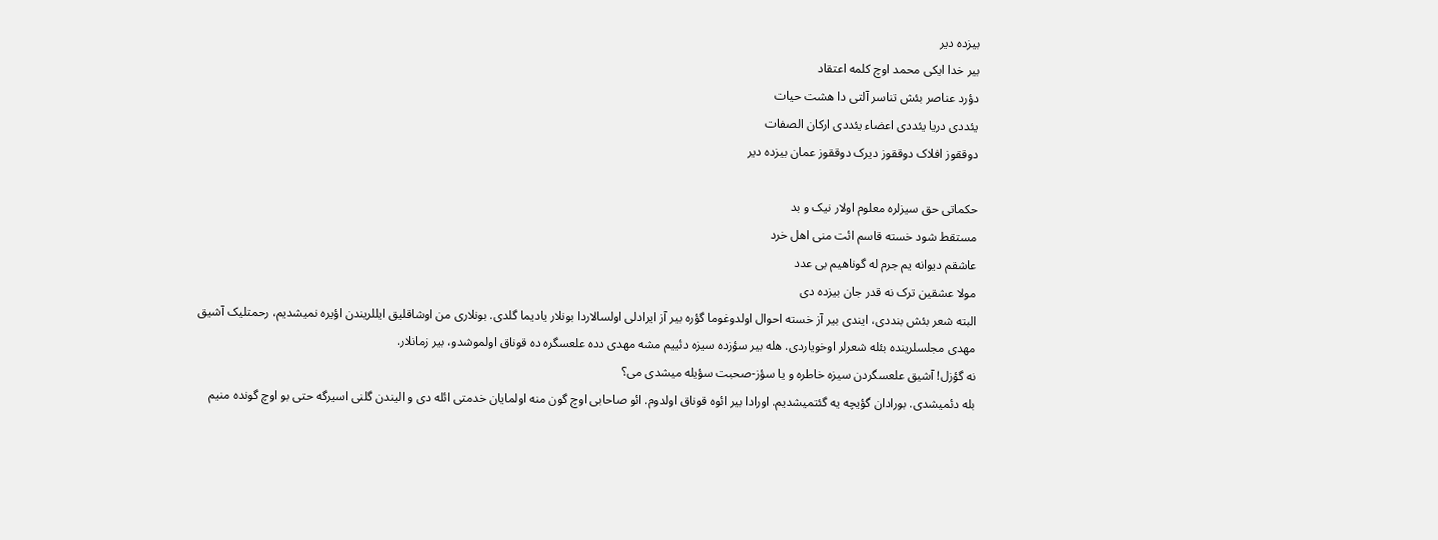بیزده دیر
بیر خدا ایکی محمد اوچ کلمه اعتقاد
دؤرد عناصر بئش تناسر آلتی دا هشت حیات
یئددی دریا یئددی اعضاء یئددی ارکان الصفات
دوققوز افلاک دوققوز دیرک دوققوز عمان بیزده دیر

حکماتی حق سیزلره معلوم اولار نیک و بد
مستقط شود خسته قاسم ائت منی اهل خرد
عاشقم دیوانه یم جرم له گوناهیم بی عدد
مولا عشقین ترک نه قدر جان بیزده دی
البته شعر بئش بنددی، ایندی بیر آز خسته احوال اولدوغوما گؤره بیر آز ایرادلی اولسالاردا بونلار یادیما گلدی. بونلاری من اوشاقلیق ایللریندن اؤیره نمیشدیم، رحمتلیک آشیق مهدی مجلسلرینده بئله شعرلر اوخویاردی. هله بیر سؤزده سیزه دئییم مشه مهدی دده علعسگره ده قوناق اولموشدو، بیر زمانلار.
نه گؤزل! آشیق علعسگردن سیزه خاطره و یا سؤز-صحبت سؤیله میشدی می؟
بله دئمیشدی. بورادان گؤیچه یه گئتمیشدیم. اورادا بیر ائوه قوناق اولدوم. ائو صاحابی اوچ گون منه اولمایان خدمتی ائله دی و الیندن گلنی اسیرگه حتی بو اوچ گونده منیم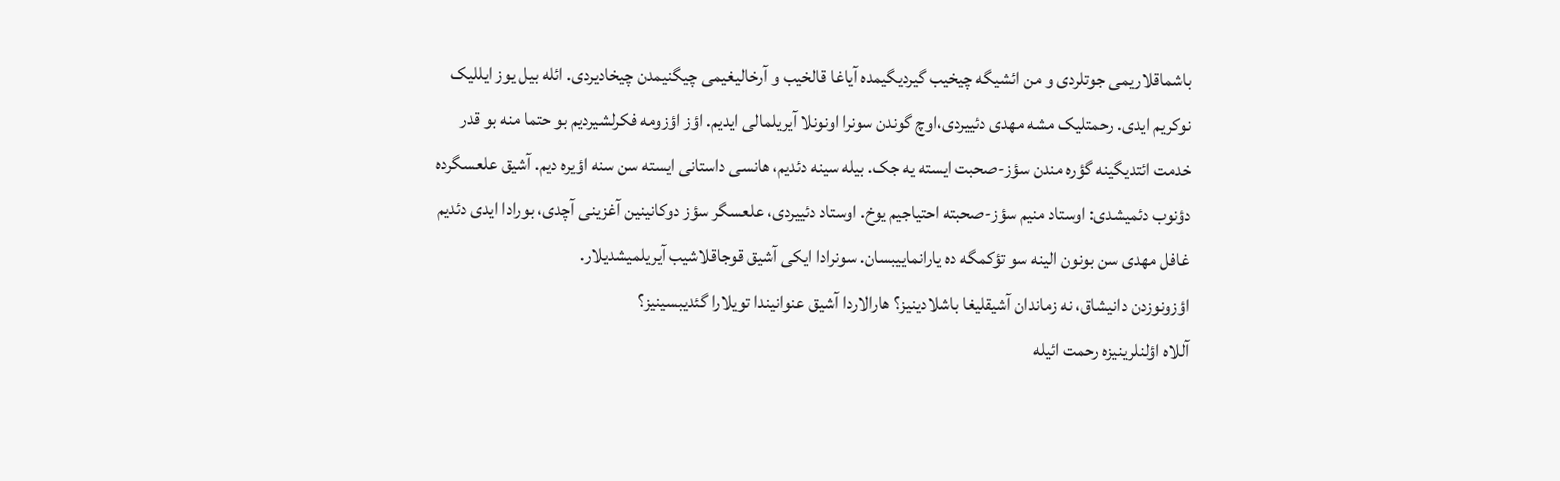باشماقلاریمی جوتلردی و من ائشیگه چیخیب گیردیگیمده آیاغا قالخیب و آرخالیغیمی چیگنیمدن چیخادیردی. ائله بیل یوز ایللیک نوکریم ایدی. رحمتلیک مشه مهدی دئییردی،اوچ گوندن سونرا اونونلا آیریلمالی ایدیم. اؤز اؤزومه فکرلشیردیم بو حتما منه بو قدر خدمت ائتدیگینه گؤره مندن سؤز-صحبت ایسته یه جک. بیله سینه دئدیم، هانسی داستانی ایسته سن سنه اؤیره دیم. آشیق علعسگرده دؤنوب دئمیشدی: اوستاد منیم سؤز-صحبته احتیاجیم یوخ. اوستاد دئییردی، علعسگر سؤز دوکانینین آغزینی آچدی، بورادا ایدی دئدیم غافل مهدی سن بونون الینه سو تؤکمگه ده یارانماییبسان. سونرادا ایکی آشیق قوجاقلاشیب آیریلمیشدیلار.
اؤزونوزدن دانیشاق، نه زماندان آشیقلیغا باشلادینیز؟ هارالاردا آشیق عنوانیندا تویلارا گئدیبسینیز؟
آللاه اؤلنلرینیزه رحمت ائیله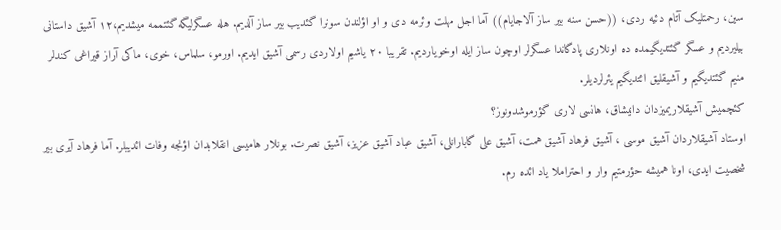سین، رحمتلیک آتام دئیه ردی، ((حسن سنه بیر ساز آلاجایام)) آما اجل مهلت وئرمه دی و او اؤلندن سونرا گئدیب بیر ساز آلدیم. هله عسگرلیگه گئتممه میشدیم،۱۲ آشیق داستانی بیلیردیم و عسگر گئتدیگیمده ده اونلاری پادگاندا عسگرلر اوچون ساز ایله اوخویاردیم. تقریبا ۲۰ یاشیم اولاردی رسمی آشیق ایدیم. اورمو، سلماس، خوی، ماکی آراز قیراغی کندلر منیم گئتدیگیم و آشیقلیق ائتدیگیم یئرلردیلر.
کئچمیش آشیقلاریمیزدان دانیشاق، هانسی لاری گؤرموشدونوز؟
اوستاد آشیقلاردان آشیق موسی ، آشیق فرهاد آشیق همت، آشیق علی گابارانلی، آشیق عباد آشیق عزیز، آشیق نصرت. بونلار هامیسی انقلابدان اؤنجه وفات ائدیبلر. آما فرهاد آیری بیر شخصیت ایدی، اونا همیشه حؤرمتیم وار و احتراملا یاد ائده رم.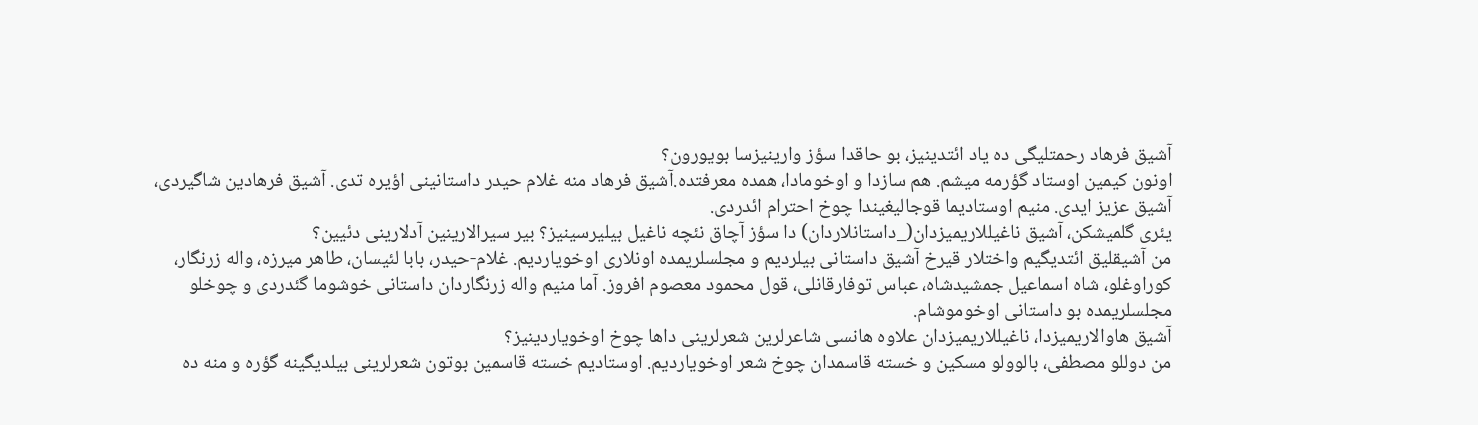آشیق فرهاد رحمتلیگی ده یاد ائتدینیز، بو حاقدا سؤز وارینیزسا بویورون؟
اونون کیمین اوستاد گؤرمه میشم. هم سازدا و اوخومادا، همده معرفتده.آشیق فرهاد منه غلام حیدر داستانینی اؤیره تدی. آشیق فرهادین شاگیردی، آشیق عزیز ایدی. منیم اوستادیما قوجالیغیندا چوخ احترام ائدردی.
یئری گلمیشکن، آشیق ناغیللاریمیزدان(_داستانلاردان) دا سؤز آچاق نئچه ناغیل بیلیرسینیز؟ بیر سیرالارینین آدلارینی دئیین؟
من آشیقلیق ائتدیگیم واختلار قیرخ آشیق داستانی بیلردیم و مجلسلریمده اونلاری اوخویاردیم. غلام-حیدر، بابا لئیسان، طاهر میرزه، واله زرنگار، کوراوغلو، شاه اسماعیل جمشیدشاه، عباس توفارقانلی، قول محمود معصوم افروز. آما منیم واله زرنگاردان داستانی خوشوما گئدردی و چوخلو مجلسلریمده بو داستانی اوخوموشام.
آشیق هاوالاریمیزدا، ناغیللاریمیزدان علاوه هانسی شاعرلرین شعرلرینی داها چوخ اوخویاردینیز؟
من دوللو مصطفی، بالوولو مسکین و خسته قاسمدان چوخ شعر اوخویاردیم. اوستادیم خسته قاسمین بوتون شعرلرینی بیلدیگینه گؤره و منه ده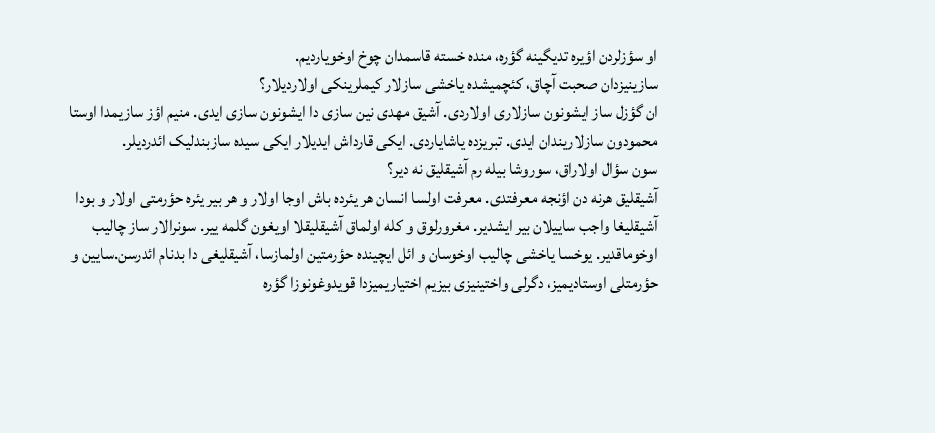او سؤزلردن اؤیره تدیگینه گؤره، منده خسته قاسمدان چوخ اوخویاردیم.
سازینیزدان صحبت آچاق، کئچمیشده یاخشی سازلار کیملرینکی اولاردیلار؟
ان گؤزل ساز ایشونون سازلاری اولاردی. آشیق مهدی نین سازی دا ایشونون سازی ایدی. منیم اؤز سازیمدا اوستا محمودون سازلاریندان ایدی. تبریزده یاشایاردی. ایکی قارداش ایدیلار ایکی سیده سازبندلیک ائدردیلر.
سون سؤال اولاراق، سوروشا بیله رم آشیقلیق نه دیر؟
آشیقلیق هرنه دن اؤنجه معرفتدی. معرفت اولسا انسان هر یئرده باش اوجا اولار و هر بیر یئره حؤرمتی اولار و بودا آشیقلیغا واجب ساییلان بیر ایشدیر. مغرورلوق و کله اولماق آشیقلیقلا اویغون گلمه ییر. سونرالار ساز چالیب اوخوماقدیر. یوخسا یاخشی چالیب اوخوسان و ائل ایچینده حؤرمتین اولمازسا، آشیقلیغی دا بدنام ائدرسن.سایین و حؤرمتلی اوستادیمیز، دگرلی واختینیزی بیزیم اختیاریمیزدا قویدوغونوزا گؤره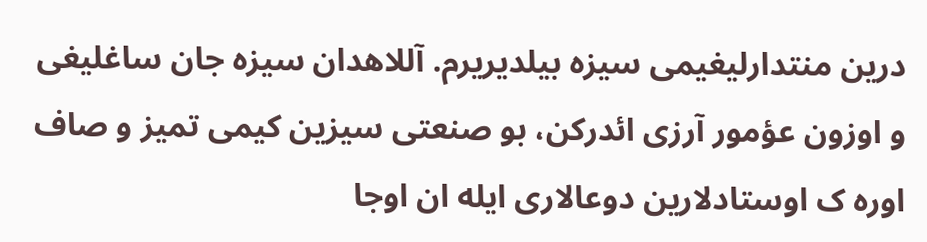درین منتدارلیغیمی سیزه بیلدیریرم. آللاهدان سیزه جان ساغلیغی و اوزون عؤمور آرزی ائدرکن، بو صنعتی سیزین کیمی تمیز و صاف اوره ک اوستادلارین دوعالاری ایله ان اوجا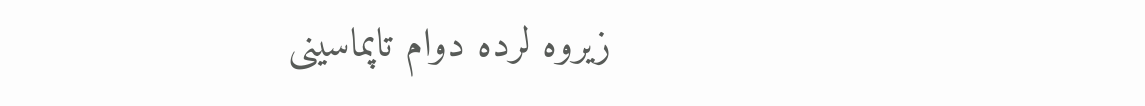زیروه لرده دوام تاپماسینی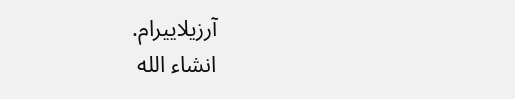آرزیلاییرام.
انشاء الله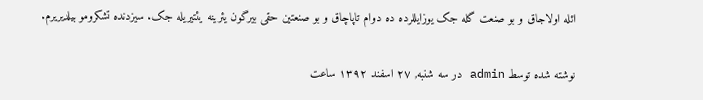ائله اولاجاق و بو صنعت گله جک یوزایللرده ده دوام تاپاچاق و بو صنعتین حقی بیرگون یئرینه یئتیریله جک. سیزدنده تشکرومو بیلدیریرم.

نوشته شده توسط admin در سه شنبه, ۲۷ اسفند ۱۳۹۲ ساعت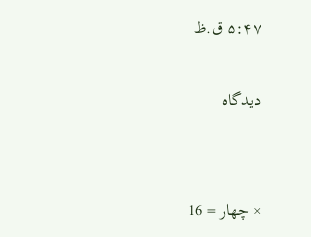۵:۴۷ ق.ظ

دیدگاه


× چهار = 16